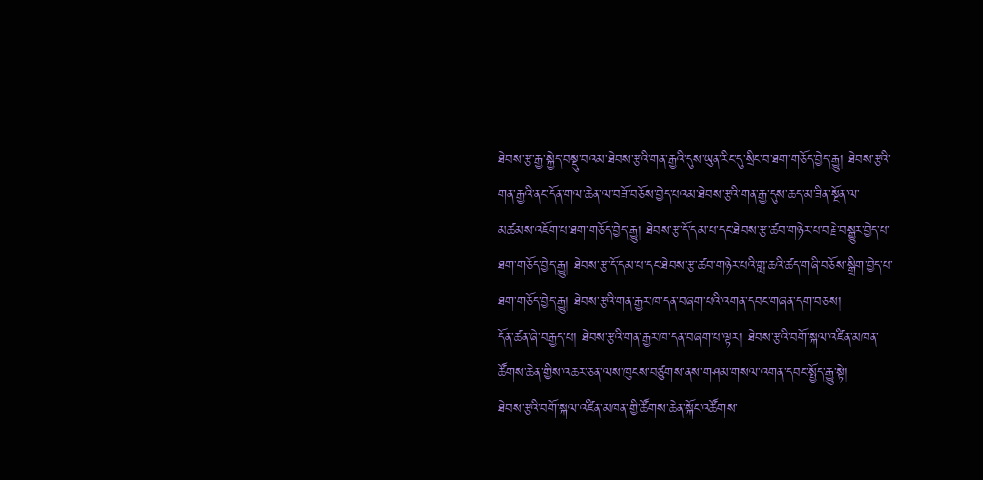ཐེབས་རྩ་རྒྱ་སྐྱེད་བསྡུ་བའམ་ཐེབས་རྩའི་གན་རྒྱའི་དུས་ཡུན་རིང་དུ་སྲིང་བ་ཐག་གཅོད་བྱེད་རྒྱུ། ཐེབས་རྩའི་གན་རྒྱའི་ནང་དོན་གལ་ཆེན་ལ་བཟོ་བཅོས་བྱེད་པའམ་ཐེབས་རྩའི་གན་རྒྱ་དུས་ཆད་མ་ཟིན་སྔོན་ལ་མཚམས་འཇོག་པ་ཐག་གཅོད་བྱེད་རྒྱུ། ཐེབས་རྩ་དོ་དམ་པ་དང་ཐེབས་རྩ་ཚབ་གཉེར་པ་བརྗེ་བསྒྱུར་བྱེད་པ་ཐག་གཅོད་བྱེད་རྒྱུ། ཐེབས་རྩ་དོ་དམ་པ་དང་ཐེབས་རྩ་ཚབ་གཉེར་པའི་གླ་ཆའི་ཚད་གཞི་བཅོས་སྒྲིག་བྱེད་པ་ཐག་གཅོད་བྱེད་རྒྱུ། ཐེབས་རྩའི་གན་རྒྱར་ཁ་དན་བཞག་པའི་འགན་དབང་གཞན་དག་བཅས།
དོན་ཚན་ཞེ་བརྒྱད་པ། ཐེབས་རྩའི་གན་རྒྱར་ཁ་དན་བཞག་པ་ལྟར། ཐེབས་རྩའི་བགོ་སྐལ་འཛིན་མཁན་ཚོགས་ཆེན་གྱིས་འཆར་ཅན་ལས་ཁུངས་བཙུགས་ནས་གཤམ་གསལ་འགན་དབང་སྤྱོད་རྒྱུ་སྟེ།
ཐེབས་རྩའི་བགོ་སྐལ་འཛིན་མཁན་གྱི་ཚོགས་ཆེན་སྐོང་འཚོགས་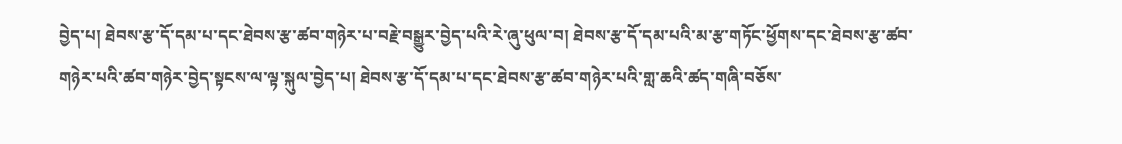བྱེད་པ། ཐེབས་རྩ་དོ་དམ་པ་དང་ཐེབས་རྩ་ཚབ་གཉེར་པ་བརྗེ་བསྒྱུར་བྱེད་པའི་རེ་ཞུ་ཕུལ་བ། ཐེབས་རྩ་དོ་དམ་པའི་མ་རྩ་གཏོང་ཕྱོགས་དང་ཐེབས་རྩ་ཚབ་གཉེར་པའི་ཚབ་གཉེར་བྱེད་སྟངས་ལ་ལྟ་སྐུལ་བྱེད་པ། ཐེབས་རྩ་དོ་དམ་པ་དང་ཐེབས་རྩ་ཚབ་གཉེར་པའི་གླ་ཆའི་ཚད་གཞི་བཅོས་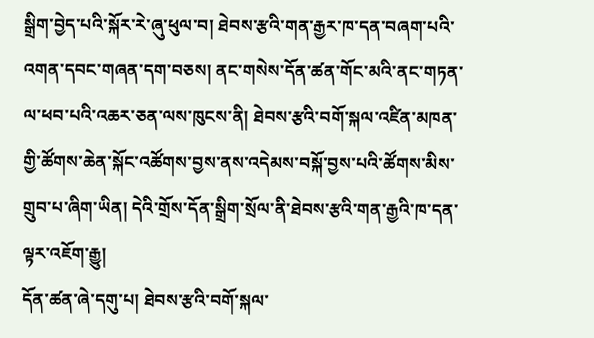སྒྲིག་བྱེད་པའི་སྐོར་རེ་ཞུ་ཕུལ་བ། ཐེབས་རྩའི་གན་རྒྱར་ཁ་དན་བཞག་པའི་འགན་དབང་གཞན་དག་བཅས། ནང་གསེས་དོན་ཚན་གོང་མའི་ནང་གཏན་ལ་ཕབ་པའི་འཆར་ཅན་ལས་ཁུངས་ནི། ཐེབས་རྩའི་བགོ་སྐལ་འཛིན་མཁན་གྱི་ཚོགས་ཆེན་སྐོང་འཚོགས་བྱས་ནས་འདེམས་བསྐོ་བྱས་པའི་ཚོགས་མིས་གྲུབ་པ་ཞིག་ཡིན། དེའི་གྲོས་དོན་སྒྲིག་སྲོལ་ནི་ཐེབས་རྩའི་གན་རྒྱའི་ཁ་དན་ལྟར་འཇོག་རྒྱུ།
དོན་ཚན་ཞེ་དགུ་པ། ཐེབས་རྩའི་བགོ་སྐལ་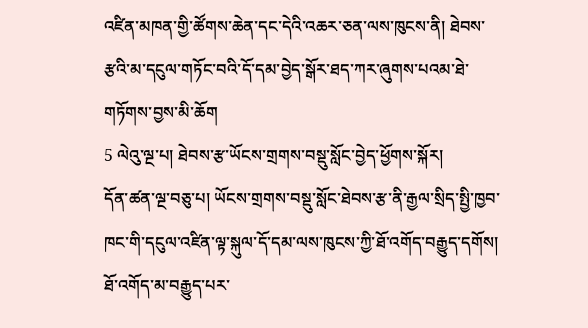འཛིན་མཁན་གྱི་ཚོགས་ཆེན་དང་དེའི་འཆར་ཅན་ལས་ཁུངས་ནི། ཐེབས་རྩའི་མ་དངུལ་གཏོང་བའི་དོ་དམ་བྱེད་སྒོར་ཐད་ཀར་ཞུགས་པའམ་ཐེ་གཏོགས་བྱས་མི་ཆོག
5 ལེའུ་ལྔ་པ། ཐེབས་རྩ་ཡོངས་གྲགས་བསྡུ་སློང་བྱེད་ཕྱོགས་སྐོར།
དོན་ཚན་ལྔ་བཅུ་པ། ཡོངས་གྲགས་བསྡུ་སློང་ཐེབས་རྩ་ནི་རྒྱལ་སྲིད་སྤྱི་ཁྱབ་ཁང་གི་དངུལ་འཛིན་ལྟ་སྐུལ་དོ་དམ་ལས་ཁུངས་ཀྱི་ཐོ་འགོད་བརྒྱུད་དགོས། ཐོ་འགོད་མ་བརྒྱུད་པར་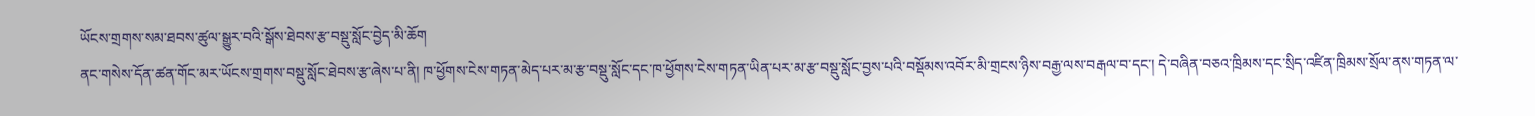ཡོངས་གྲགས་སམ་ཐབས་ཚུལ་སྒྱུར་བའི་སྒོས་ཐེབས་རྩ་བསྡུ་སློང་བྱེད་མི་ཆོག
ནང་གསེས་དོན་ཚན་གོང་མར་ཡོངས་གྲགས་བསྡུ་སློང་ཐེབས་རྩ་ཞེས་པ་ནི། ཁ་ཕྱོགས་ངེས་གཏན་མེད་པར་མ་རྩ་བསྡུ་སློང་དང་ཁ་ཕྱོགས་ངེས་གཏན་ཡིན་པར་མ་རྩ་བསྡུ་སློང་བྱས་པའི་བསྡོམས་འབོར་མི་གྲངས་ཉིས་བརྒྱ་ལས་བརྒལ་བ་དང་། དེ་བཞིན་བཅའ་ཁྲིམས་དང་སྲིད་འཛིན་ཁྲིམས་སྲོལ་ནས་གཏན་ལ་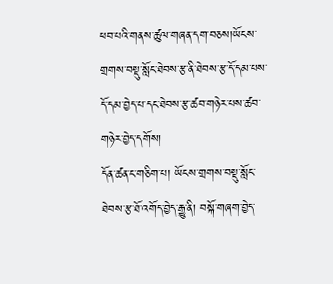ཕབ་པའི་གནས་ཚུལ་གཞན་དག་བཅས།ཡོངས་གྲགས་བསྡུ་སློང་ཐེབས་རྩ་ནི་ཐེབས་རྩ་དོ་དམ་པས་དོ་དམ་བྱེད་པ་དང་ཐེབས་རྩ་ཚབ་གཉེར་པས་ཚབ་གཉེར་བྱེད་དགོས།
དོན་ཚན་ང་གཅིག་པ། ཡོངས་གྲགས་བསྡུ་སློང་ཐེབས་རྩ་ཐོ་འགོད་བྱེད་རྒྱུ་ནི། བསྐོ་གཞག་བྱེད་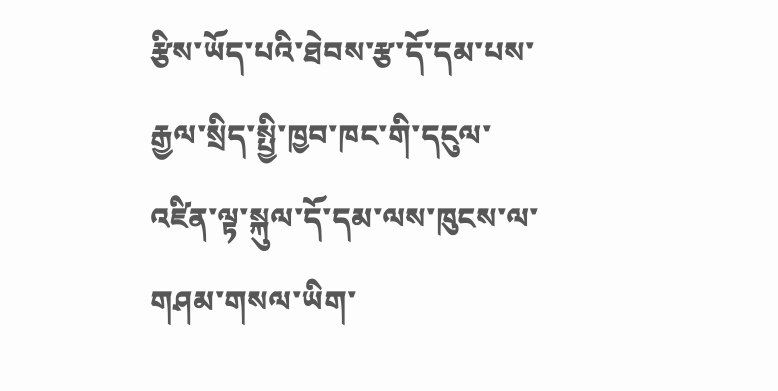རྩིས་ཡོད་པའི་ཐེབས་རྩ་དོ་དམ་པས་རྒྱལ་སྲིད་སྤྱི་ཁྱབ་ཁང་གི་དངུལ་འཛིན་ལྟ་སྐུལ་དོ་དམ་ལས་ཁུངས་ལ་གཤམ་གསལ་ཡིག་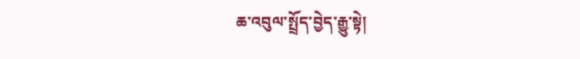ཆ་འབུལ་སྤྲོད་བྱེད་རྒྱུ་སྟེ།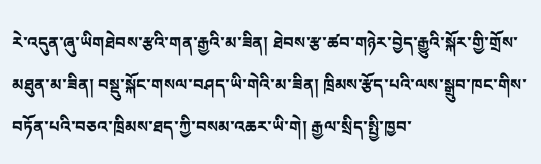རེ་འདུན་ཞུ་ཡིགཐེབས་རྩའི་གན་རྒྱའི་མ་ཟིན། ཐེབས་རྩ་ཚབ་གཉེར་བྱེད་རྒྱུའི་སྐོར་གྱི་གྲོས་མཐུན་མ་ཟིན། བསྡུ་སྐོང་གསལ་བཤད་ཡི་གེའི་མ་ཟིན། ཁྲིམས་རྩོད་པའི་ལས་སྒྲུབ་ཁང་གིས་བཏོན་པའི་བཅའ་ཁྲིམས་ཐད་ཀྱི་བསམ་འཆར་ཡི་གེ། རྒྱལ་སྲིད་སྤྱི་ཁྱབ་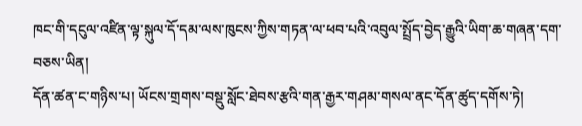ཁང་གི་དངུལ་འཛིན་ལྟ་སྐུལ་དོ་དམ་ལས་ཁུངས་ཀྱིས་གཏན་ལ་ཕབ་པའི་འབུལ་སྤྲོད་བྱེད་རྒྱུའི་ཡིག་ཆ་གཞན་དག་བཅས་ཡིན།
དོན་ཚན་ང་གཉིས་པ། ཡོངས་གྲགས་བསྡུ་སློང་ཐེབས་རྩའི་གན་རྒྱར་གཤམ་གསལ་ནང་དོན་ཚུད་དགོས་ཏེ།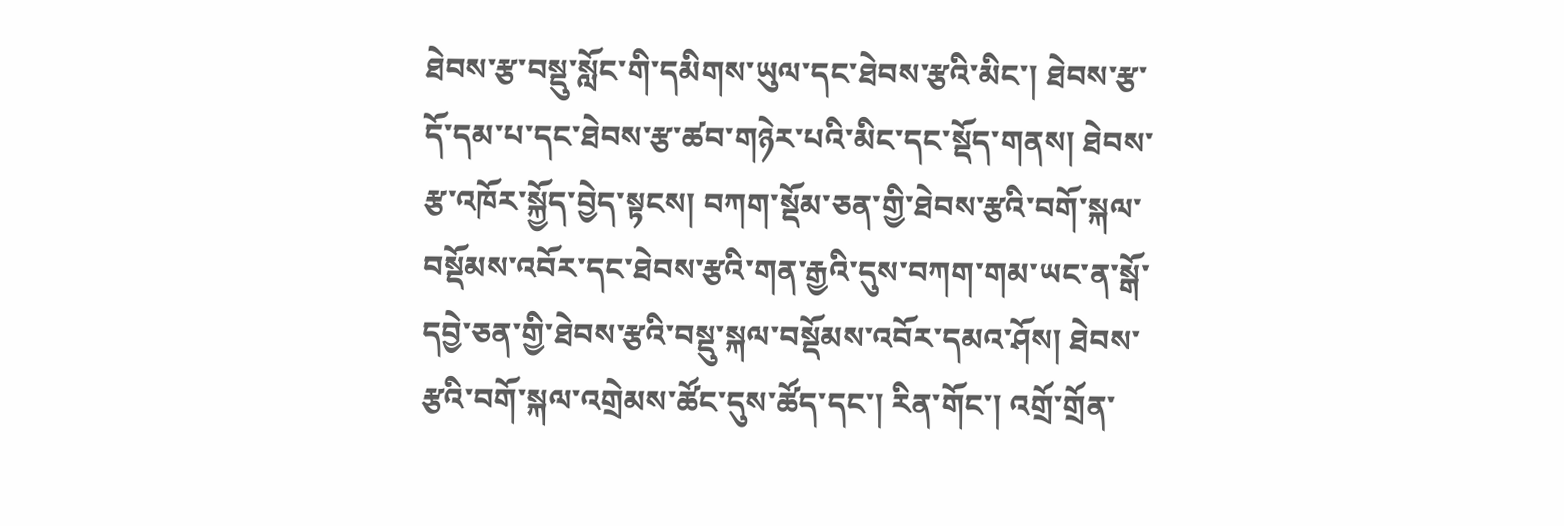ཐེབས་རྩ་བསྡུ་སློང་གི་དམིགས་ཡུལ་དང་ཐེབས་རྩའི་མིང་། ཐེབས་རྩ་དོ་དམ་པ་དང་ཐེབས་རྩ་ཚབ་གཉེར་པའི་མིང་དང་སྡོད་གནས། ཐེབས་རྩ་འཁོར་སྐྱོད་བྱེད་སྟངས། བཀག་སྡོམ་ཅན་གྱི་ཐེབས་རྩའི་བགོ་སྐལ་བསྡོམས་འབོར་དང་ཐེབས་རྩའི་གན་རྒྱའི་དུས་བཀག་གམ་ཡང་ན་སྒོ་དབྱེ་ཅན་གྱི་ཐེབས་རྩའི་བསྡུ་སྐལ་བསྡོམས་འབོར་དམའ་ཤོས། ཐེབས་རྩའི་བགོ་སྐལ་འགྲེམས་ཚོང་དུས་ཚོད་དང་། རིན་གོང་། འགྲོ་གྲོན་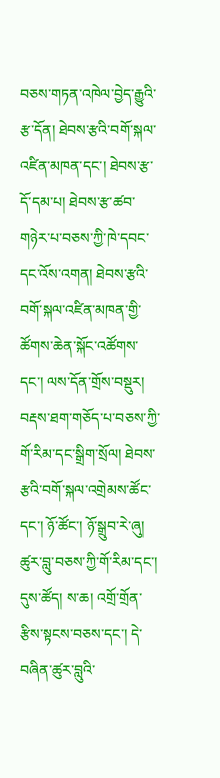བཅས་གཏན་འཁེལ་བྱེད་རྒྱུའི་རྩ་དོན། ཐེབས་རྩའི་བགོ་སྐལ་འཛིན་མཁན་དང་། ཐེབས་རྩ་དོ་དམ་པ། ཐེབས་རྩ་ཚབ་གཉེར་པ་བཅས་ཀྱི་ཁེ་དབང་དང་འོས་འགན། ཐེབས་རྩའི་བགོ་སྐལ་འཛིན་མཁན་གྱི་ཚོགས་ཆེན་སྐོང་འཚོགས་དང་། ལས་དོན་གྲོས་བསྡུར། བརྡས་ཐག་གཅོད་པ་བཅས་ཀྱི་གོ་རིམ་དང་སྒྲིག་སྲོལ། ཐེབས་རྩའི་བགོ་སྐལ་འགྲེམས་ཚོང་དང་། ཉོ་ཚོང་། ཉོ་སྒྲུབ་རེ་ཞུ། ཚུར་བླུ་བཅས་ཀྱི་གོ་རིམ་དང་། དུས་ཚོད། ས་ཆ། འགྲོ་གྲོན་རྩིས་སྟངས་བཅས་དང་། དེ་བཞིན་ཚུར་བླུའི་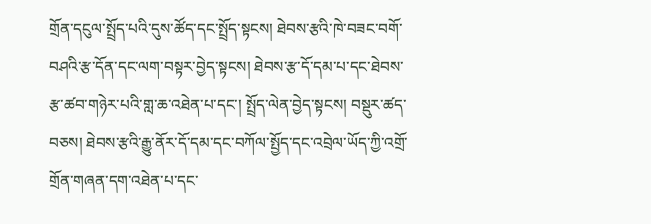གྲོན་དངུལ་སྤྲོད་པའི་དུས་ཚོད་དང་སྤྲོད་སྟངས། ཐེབས་རྩའི་ཁེ་བཟང་བགོ་བཤའི་རྩ་དོན་དང་ལག་བསྟར་བྱེད་སྟངས། ཐེབས་རྩ་དོ་དམ་པ་དང་ཐེབས་རྩ་ཚབ་གཉེར་པའི་གླ་ཆ་འཐེན་པ་དང་། སྤྲོད་ལེན་བྱེད་སྟངས། བསྡུར་ཚད་བཅས། ཐེབས་རྩའི་རྒྱུ་ནོར་དོ་དམ་དང་བཀོལ་སྤྱོད་དང་འབྲེལ་ཡོད་ཀྱི་འགྲོ་གྲོན་གཞན་དག་འཐེན་པ་དང་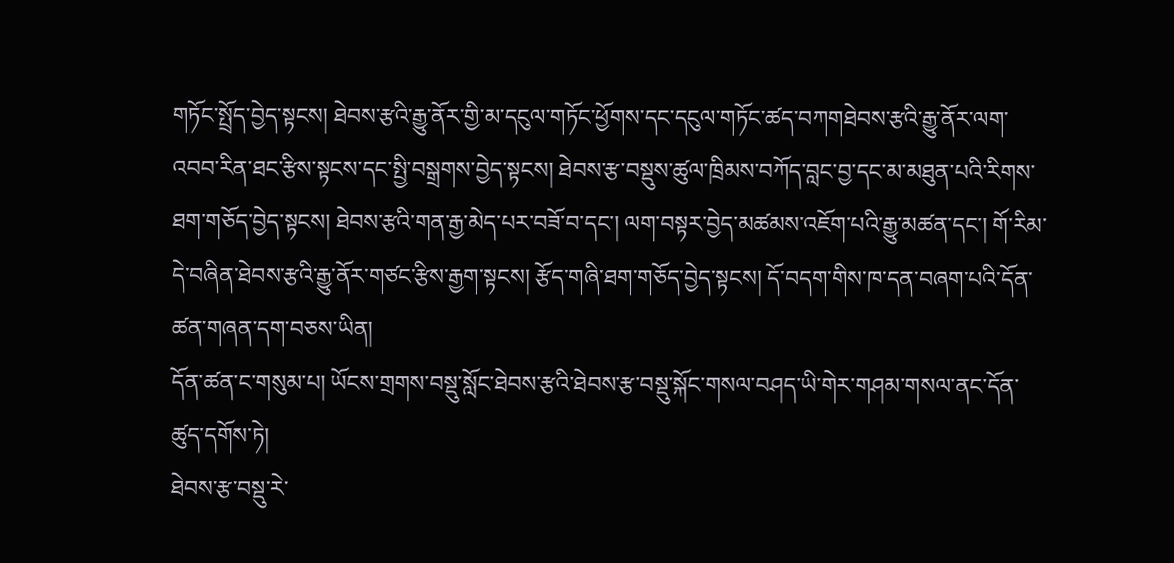གཏོང་སྤྲོད་བྱེད་སྟངས། ཐེབས་རྩའི་རྒྱུ་ནོར་གྱི་མ་དངུལ་གཏོང་ཕྱོགས་དང་དངུལ་གཏོང་ཚད་བཀགཐེབས་རྩའི་རྒྱུ་ནོར་ལག་འབབ་རིན་ཐང་རྩིས་སྟངས་དང་སྤྱི་བསྒྲགས་བྱེད་སྟངས། ཐེབས་རྩ་བསྡུས་ཚུལ་ཁྲིམས་བཀོད་བླང་བྱ་དང་མ་མཐུན་པའི་རིགས་ཐག་གཅོད་བྱེད་སྟངས། ཐེབས་རྩའི་གན་རྒྱ་མེད་པར་བཟོ་བ་དང་། ལག་བསྟར་བྱེད་མཚམས་འཇོག་པའི་རྒྱུ་མཚན་དང་། གོ་རིམ་དེ་བཞིན་ཐེབས་རྩའི་རྒྱུ་ནོར་གཙང་རྩིས་རྒྱག་སྟངས། རྩོད་གཞི་ཐག་གཅོད་བྱེད་སྟངས། དོ་བདག་གིས་ཁ་དན་བཞག་པའི་དོན་ཚན་གཞན་དག་བཅས་ཡིན།
དོན་ཚན་ང་གསུམ་པ། ཡོངས་གྲགས་བསྡུ་སློང་ཐེབས་རྩའི་ཐེབས་རྩ་བསྡུ་སྐོང་གསལ་བཤད་ཡི་གེར་གཤམ་གསལ་ནང་དོན་ཚུད་དགོས་ཏེ།
ཐེབས་རྩ་བསྡུ་རེ་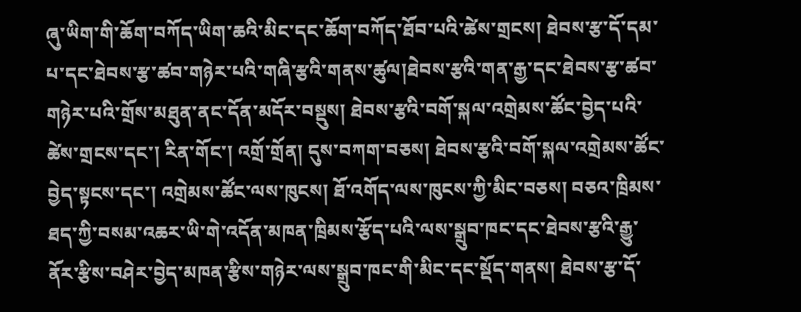ཞུ་ཡིག་གི་ཆོག་བཀོད་ཡིག་ཆའི་མིང་དང་ཆོག་བཀོད་ཐོབ་པའི་ཚེས་གྲངས། ཐེབས་རྩ་དོ་དམ་པ་དང་ཐེབས་རྩ་ཚབ་གཉེར་པའི་གཞི་རྩའི་གནས་ཚུལ།ཐེབས་རྩའི་གན་རྒྱ་དང་ཐེབས་རྩ་ཚབ་གཉེར་པའི་གྲོས་མཐུན་ནང་དོན་མདོར་བསྡུས། ཐེབས་རྩའི་བགོ་སྐལ་འགྲེམས་ཚོང་བྱེད་པའི་ཚེས་གྲངས་དང་། རིན་གོང་། འགྲོ་གྲོན། དུས་བཀག་བཅས། ཐེབས་རྩའི་བགོ་སྐལ་འགྲེམས་ཚོང་བྱེད་སྟངས་དང་། འགྲེམས་ཚོང་ལས་ཁུངས། ཐོ་འགོད་ལས་ཁུངས་ཀྱི་མིང་བཅས། བཅའ་ཁྲིམས་ཐད་ཀྱི་བསམ་འཆར་ཡི་གེ་འདོན་མཁན་ཁྲིམས་རྩོད་པའི་ལས་སྒྲུབ་ཁང་དང་ཐེབས་རྩའི་རྒྱུ་ནོར་རྩིས་བཤེར་བྱེད་མཁན་རྩིས་གཉེར་ལས་སྒྲུབ་ཁང་གི་མིང་དང་སྡོད་གནས། ཐེབས་རྩ་དོ་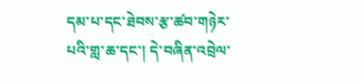དམ་པ་དང་ཐེབས་རྩ་ཚབ་གཉེར་པའི་གླ་ཆ་དང་། དེ་བཞིན་འབྲེལ་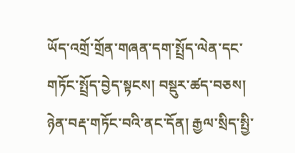ཡོད་འགྲོ་གྲོན་གཞན་དག་སྤྲོད་ལེན་དང་གཏོང་སྤྲོད་བྱེད་སྟངས། བསྡུར་ཚད་བཅས། ཉེན་བརྡ་གཏོང་བའི་ནང་དོན། རྒྱལ་སྲིད་སྤྱི་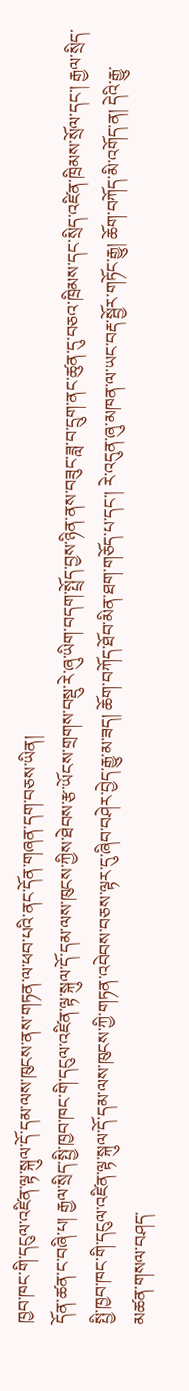ཁྱབ་ཁང་གི་དངུལ་འཛིན་ལྟ་སྐུལ་དོ་དམ་ལས་ཁུངས་ནས་གཏན་ལ་ཕབ་པའི་ནང་དོན་གཞན་དག་བཅས་ཡིན།
དོན་ཚན་ང་བཞི་པ། རྒྱལ་སྲིད་སྤྱི་ཁྱབ་ཁང་གི་དངུལ་འཛིན་ལྟ་སྐུལ་དོ་དམ་ལས་ཁུངས་ཀྱིས་ཐེབས་རྩ་ཡོངས་གྲགས་བསྡུ་རེ་ཞུ་ཡིག་བདག་སྤྲོད་བྱས་ཉིན་ནས་བཟུང་ཟླ་བ་དྲུག་ནང་ཚུན་དུ་བཅའ་ཁྲིམས་དང་སྲིད་འཛིན་ཁྲིམས་སྲོལ་དང་། རྒྱལ་སྲིད་སྤྱི་ཁྱབ་ཁང་གི་དངུལ་འཛིན་ལྟ་སྐུལ་དོ་དམ་ལས་ཁུངས་ཀྱི་གཏན་འབེབས་བཅས་ལྟར་དུ་ཞིབ་བཤེར་བྱེད་རྒྱུ་མ་ཟད། ཆོག་བཀོད་ཐོབ་མིན་ཐག་གཅོད་པ་དང་། རེ་འདུན་ཞུ་མཁན་ལ་ཡང་བརྡ་སྦྱོར་གཏོང་རྒྱུ། ཆོག་བཀོད་མི་འགོད་ན། དེའི་རྒྱུ་མཚན་གསལ་བཤད་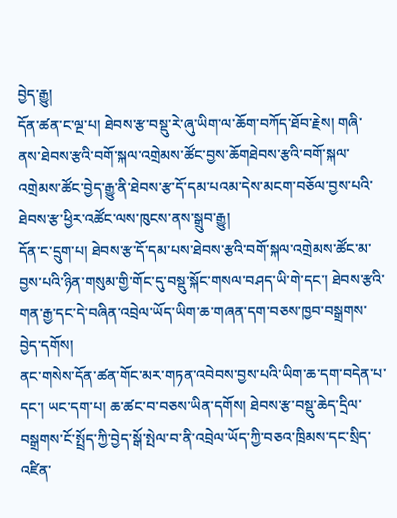བྱེད་རྒྱུ།
དོན་ཚན་ང་ལྔ་པ། ཐེབས་རྩ་བསྡུ་རེ་ཞུ་ཡིག་ལ་ཆོག་བཀོད་ཐོབ་རྗེས། གཞི་ནས་ཐེབས་རྩའི་བགོ་སྐལ་འགྲེམས་ཚོང་བྱས་ཆོགཐེབས་རྩའི་བགོ་སྐལ་འགྲེམས་ཚོང་བྱེད་རྒྱུ་ནི་ཐེབས་རྩ་དོ་དམ་པའམ་དེས་མངག་བཅོལ་བྱས་པའི་ཐེབས་རྩ་ཕྱིར་འཚོང་ལས་ཁུངས་ནས་སྒྲུབ་རྒྱུ།
དོན་ང་དྲུག་པ། ཐེབས་རྩ་དོ་དམ་པས་ཐེབས་རྩའི་བགོ་སྐལ་འགྲེམས་ཚོང་མ་བྱས་པའི་ཉིན་གསུམ་གྱི་གོང་དུ་བསྡུ་སྐོང་གསལ་བཤད་ཡི་གེ་དང་། ཐེབས་རྩའི་གན་རྒྱ་དང་དེ་བཞིན་འབྲེལ་ཡོད་ཡིག་ཆ་གཞན་དག་བཅས་ཁྱབ་བསྒྲགས་བྱེད་དགོས།
ནང་གསེས་དོན་ཚན་གོང་མར་གཏན་འབེབས་བྱས་པའི་ཡིག་ཆ་དག་བདེན་པ་དང་། ཡང་དག་པ། ཆ་ཚང་བ་བཅས་ཡིན་དགོས། ཐེབས་རྩ་བསྡུ་ཆེད་དྲིལ་བསྒྲགས་ངོ་སྤྲོད་ཀྱི་བྱེད་སྒོ་སྤེལ་བ་ནི་འབྲེལ་ཡོད་ཀྱི་བཅའ་ཁྲིམས་དང་སྲིད་འཛིན་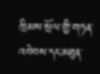ཁྲིམས་སྲོལ་གྱི་གཏན་འབེབས་དང་མཐུན་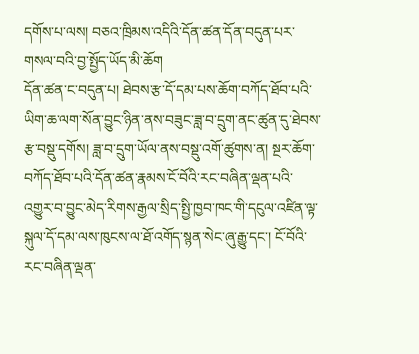དགོས་པ་ལས། བཅའ་ཁྲིམས་འདིའི་དོན་ཚན་དོན་བདུན་པར་གསལ་བའི་བྱ་སྤྱོད་ཡོད་མི་ཆོག
དོན་ཚན་ང་བདུན་པ། ཐེབས་རྩ་དོ་དམ་པས་ཆོག་བཀོད་ཐོབ་པའི་ཡིག་ཆ་ལག་སོན་བྱུང་ཉིན་ནས་བཟུང་ཟླ་བ་དྲུག་ནང་ཚུན་དུ་ཐེབས་རྩ་བསྡུ་དགོས། ཟླ་བ་དྲུག་ཡོལ་ནས་བསྡུ་འགོ་ཚུགས་ན། སྔར་ཆོག་བཀོད་ཐོབ་པའི་དོན་ཚན་རྣམས་ངོ་བོའི་རང་བཞིན་ལྡན་པའི་འགྱུར་བ་བྱུང་མེད་རིགས་རྒྱལ་སྲིད་སྤྱི་ཁྱབ་ཁང་གི་དངུལ་འཛིན་ལྟ་སྐུལ་དོ་དམ་ལས་ཁུངས་ལ་ཐོ་འགོད་སྙན་སེང་ཞུ་རྒྱུ་དང་། ངོ་བོའི་རང་བཞིན་ལྡན་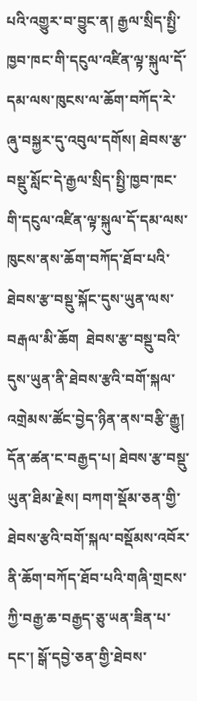པའི་འགྱུར་བ་བྱུང་ན། རྒྱལ་སྲིད་སྤྱི་ཁྱབ་ཁང་གི་དངུལ་འཛིན་ལྟ་སྐུལ་དོ་དམ་ལས་ཁུངས་ལ་ཆོག་བཀོད་རེ་ཞུ་བསྐྱར་དུ་འབུལ་དགོས། ཐེབས་རྩ་བསྡུ་སློང་དེ་རྒྱལ་སྲིད་སྤྱི་ཁྱབ་ཁང་གི་དངུལ་འཛིན་ལྟ་སྐུལ་དོ་དམ་ལས་ཁུངས་ནས་ཆོག་བཀོད་ཐོབ་པའི་ཐེབས་རྩ་བསྡུ་སྐོང་དུས་ཡུན་ལས་བརྒལ་མི་ཆོག  ཐེབས་རྩ་བསྡུ་བའི་དུས་ཡུན་ནི་ཐེབས་རྩའི་བགོ་སྐལ་འགྲེམས་ཚོང་བྱེད་ཉིན་ནས་བརྩི་རྒྱུ།
དོན་ཚན་ང་བརྒྱད་པ། ཐེབས་རྩ་བསྡུ་ཡུན་ཐིམ་རྗེས། བཀག་སྡོམ་ཅན་གྱི་ཐེབས་རྩའི་བགོ་སྐལ་བསྡོམས་འབོར་ནི་ཆོག་བཀོད་ཐོབ་པའི་གཞི་གྲངས་ཀྱི་བརྒྱ་ཆ་བརྒྱད་ཅུ་ཡན་ཟིན་པ་དང་། སྒོ་དབྱེ་ཅན་གྱི་ཐེབས་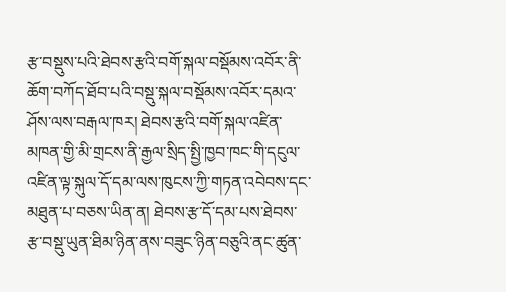རྩ་བསྡུས་པའི་ཐེབས་རྩའི་བགོ་སྐལ་བསྡོམས་འབོར་ནི་ཆོག་བཀོད་ཐོབ་པའི་བསྡུ་སྐལ་བསྡོམས་འབོར་དམའ་ཤོས་ལས་བརྒལ་ཁར། ཐེབས་རྩའི་བགོ་སྐལ་འཛིན་མཁན་གྱི་མི་གྲངས་ནི་རྒྱལ་སྲིད་སྤྱི་ཁྱབ་ཁང་གི་དངུལ་འཛིན་ལྟ་སྐུལ་དོ་དམ་ལས་ཁུངས་ཀྱི་གཏན་འབེབས་དང་མཐུན་པ་བཅས་ཡིན་ན། ཐེབས་རྩ་དོ་དམ་པས་ཐེབས་རྩ་བསྡུ་ཡུན་ཐིམ་ཉིན་ནས་བཟུང་ཉིན་བཅུའི་ནང་ཚུན་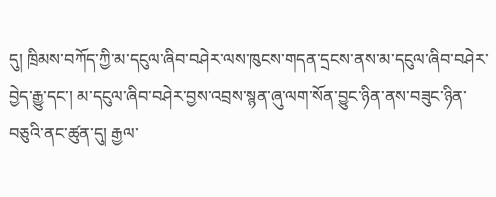དུ། ཁྲིམས་བཀོད་ཀྱི་མ་དངུལ་ཞིབ་བཤེར་ལས་ཁུངས་གདན་དྲངས་ནས་མ་དངུལ་ཞིབ་བཤེར་བྱེད་རྒྱུ་དང་། མ་དངུལ་ཞིབ་བཤེར་བྱས་འབྲས་སྙན་ཞུ་ལག་སོན་བྱུང་ཉིན་ནས་བཟུང་ཉིན་བཅུའི་ནང་ཚུན་དུ། རྒྱལ་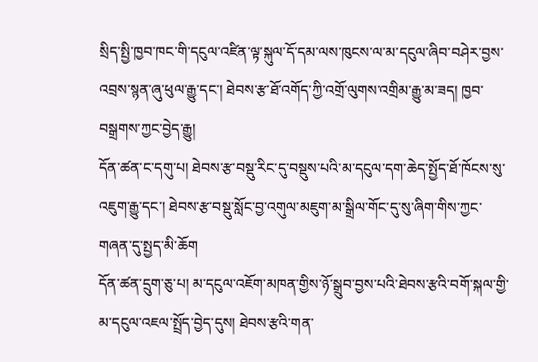སྲིད་སྤྱི་ཁྱབ་ཁང་གི་དངུལ་འཛིན་ལྟ་སྐུལ་དོ་དམ་ལས་ཁུངས་ལ་མ་དངུལ་ཞིབ་བཤེར་བྱས་འབྲས་སྙན་ཞུ་ཕུལ་རྒྱུ་དང་། ཐེབས་རྩ་ཐོ་འགོད་ཀྱི་འགྲོ་ལུགས་འགྲིམ་རྒྱུ་མ་ཟད། ཁྱབ་བསྒྲགས་ཀྱང་བྱེད་རྒྱུ།
དོན་ཚན་ང་དགུ་པ། ཐེབས་རྩ་བསྡུ་རིང་དུ་བསྡུས་པའི་མ་དངུལ་དག་ཆེད་སྤྱོད་ཐོ་ཁོངས་སུ་འཇུག་རྒྱུ་དང་། ཐེབས་རྩ་བསྡུ་སློང་བྱ་འགུལ་མཇུག་མ་སྒྲིལ་གོང་དུ་སུ་ཞིག་གིས་ཀྱང་གཞན་དུ་སྤྱད་མི་ཆོག
དོན་ཚན་དྲུག་ཅུ་པ། མ་དངུལ་འཇོག་མཁན་གྱིས་ཉོ་སྒྲུབ་བྱས་པའི་ཐེབས་རྩའི་བགོ་སྐལ་གྱི་མ་དངུལ་འཇལ་སྤྲོད་བྱེད་དུས། ཐེབས་རྩའི་གན་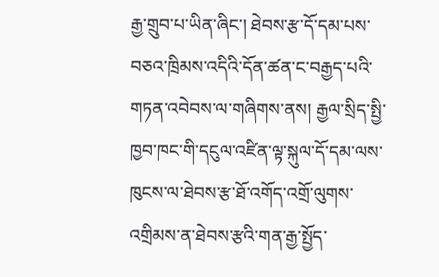རྒྱ་གྲུབ་པ་ཡིན་ཞིང་། ཐེབས་རྩ་དོ་དམ་པས་བཅའ་ཁྲིམས་འདིའི་དོན་ཚན་ང་བརྒྱད་པའི་གཏན་འབེབས་ལ་གཞིགས་ནས། རྒྱལ་སྲིད་སྤྱི་ཁྱབ་ཁང་གི་དངུལ་འཛིན་ལྟ་སྐུལ་དོ་དམ་ལས་ཁུངས་ལ་ཐེབས་རྩ་ཐོ་འགོད་འགྲོ་ལུགས་འགྲིམས་ན་ཐེབས་རྩའི་གན་རྒྱ་སྤྱོད་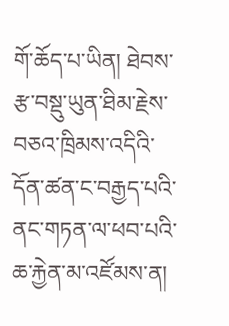གོ་ཆོད་པ་ཡིན། ཐེབས་རྩ་བསྡུ་ཡུན་ཐིམ་རྗེས་བཅའ་ཁྲིམས་འདིའི་དོན་ཚན་ང་བརྒྱད་པའི་ནང་གཏན་ལ་ཕབ་པའི་ཆ་རྐྱེན་མ་འཛོམས་ན།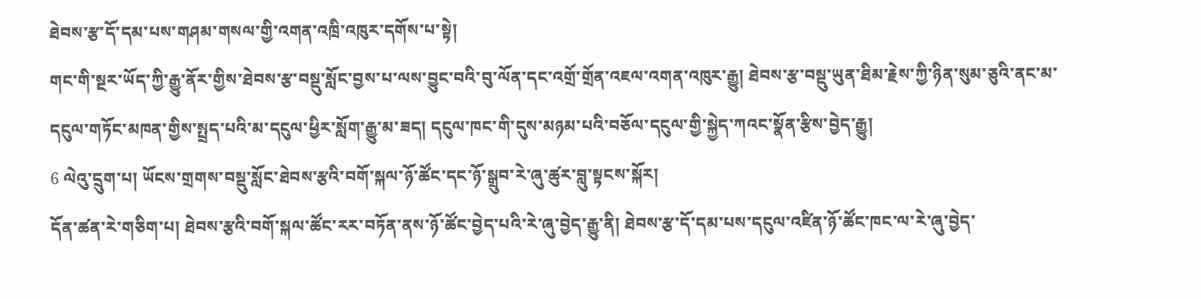ཐེབས་རྩ་དོ་དམ་པས་གཤམ་གསལ་གྱི་འགན་འཁྲི་འཁུར་དགོས་པ་སྟེ།
གང་གི་སྔར་ཡོད་ཀྱི་རྒྱུ་ནོར་གྱིས་ཐེབས་རྩ་བསྡུ་སློང་བྱས་པ་ལས་བྱུང་བའི་བུ་ལོན་དང་འགྲོ་གྲོན་འཇལ་འགན་འཁུར་རྒྱུ། ཐེབས་རྩ་བསྡུ་ཡུན་ཐིམ་རྗེས་ཀྱི་ཉིན་སུམ་ཅུའི་ནང་མ་དངུལ་གཏོང་མཁན་གྱིས་སྤྲད་པའི་མ་དངུལ་ཕྱིར་སློག་རྒྱུ་མ་ཟད། དངུལ་ཁང་གི་དུས་མཉམ་པའི་བཅོལ་དངུལ་གྱི་སྐྱེད་ཀའང་སྣོན་རྩིས་བྱེད་རྒྱུ།
6 ལེའུ་དྲུག་པ། ཡོངས་གྲགས་བསྡུ་སློང་ཐེབས་རྩའི་བགོ་སྐལ་ཉོ་ཚོང་དང་ཉོ་སྒྲུབ་རེ་ཞུ་ཚུར་བླུ་སྟངས་སྐོར།
དོན་ཚན་རེ་གཅིག་པ། ཐེབས་རྩའི་བགོ་སྐལ་ཚོང་རར་བཏོན་ནས་ཉོ་ཚོང་བྱེད་པའི་རེ་ཞུ་བྱེད་རྒྱུ་ནི། ཐེབས་རྩ་དོ་དམ་པས་དངུལ་འཛིན་ཉོ་ཚོང་ཁང་ལ་རེ་ཞུ་བྱེད་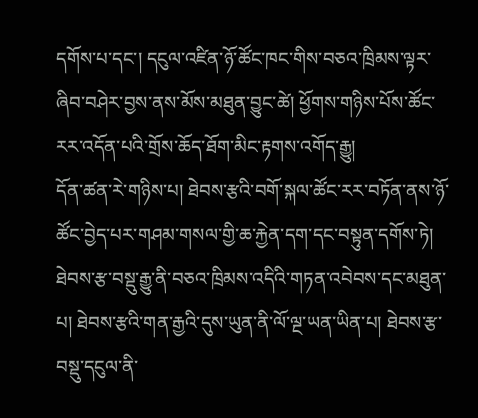དགོས་པ་དང་། དངུལ་འཛིན་ཉོ་ཚོང་ཁང་གིས་བཅའ་ཁྲིམས་ལྟར་ཞིབ་བཤེར་བྱས་ནས་མོས་མཐུན་བྱུང་ཚེ། ཕྱོགས་གཉིས་པོས་ཚོང་རར་འདོན་པའི་གྲོས་ཆོད་ཐོག་མིང་རྟགས་འགོད་རྒྱུ།
དོན་ཚན་རེ་གཉིས་པ། ཐེབས་རྩའི་བགོ་སྐལ་ཚོང་རར་བཏོན་ནས་ཉོ་ཚོང་བྱེད་པར་གཤམ་གསལ་གྱི་ཆ་རྐྱེན་དག་དང་བསྟུན་དགོས་ཏེ།
ཐེབས་རྩ་བསྡུ་རྒྱུ་ནི་བཅའ་ཁྲིམས་འདིའི་གཏན་འབེབས་དང་མཐུན་པ། ཐེབས་རྩའི་གན་རྒྱའི་དུས་ཡུན་ནི་ལོ་ལྔ་ཡན་ཡིན་པ། ཐེབས་རྩ་བསྡུ་དངུལ་ནི་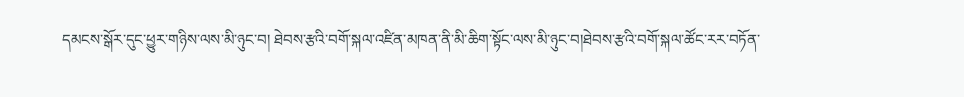དམངས་སྒོར་དུང་ཕྱུར་གཉིས་ལས་མི་ཉུང་བ། ཐེབས་རྩའི་བགོ་སྐལ་འཛིན་མཁན་ནི་མི་ཆིག་སྟོང་ལས་མི་ཉུང་བ།ཐེབས་རྩའི་བགོ་སྐལ་ཚོང་རར་བཏོན་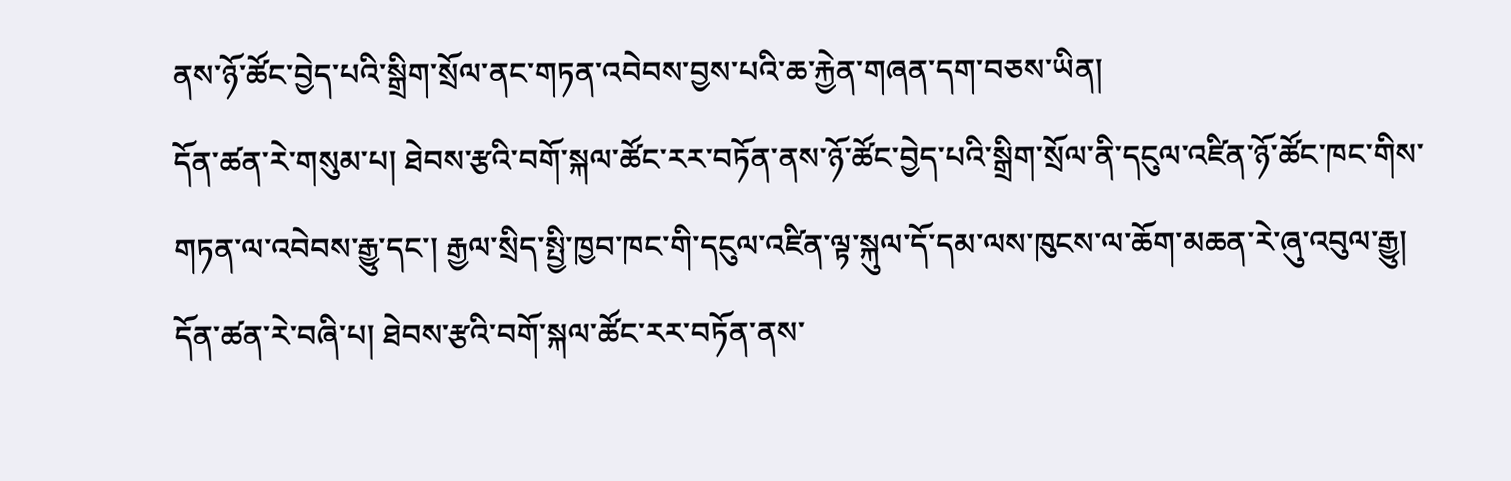ནས་ཉོ་ཚོང་བྱེད་པའི་སྒྲིག་སྲོལ་ནང་གཏན་འབེབས་བྱས་པའི་ཆ་རྐྱེན་གཞན་དག་བཅས་ཡིན།
དོན་ཚན་རེ་གསུམ་པ། ཐེབས་རྩའི་བགོ་སྐལ་ཚོང་རར་བཏོན་ནས་ཉོ་ཚོང་བྱེད་པའི་སྒྲིག་སྲོལ་ནི་དངུལ་འཛིན་ཉོ་ཚོང་ཁང་གིས་གཏན་ལ་འབེབས་རྒྱུ་དང་། རྒྱལ་སྲིད་སྤྱི་ཁྱབ་ཁང་གི་དངུལ་འཛིན་ལྟ་སྐུལ་དོ་དམ་ལས་ཁུངས་ལ་ཆོག་མཆན་རེ་ཞུ་འབུལ་རྒྱུ།
དོན་ཚན་རེ་བཞི་པ། ཐེབས་རྩའི་བགོ་སྐལ་ཚོང་རར་བཏོན་ནས་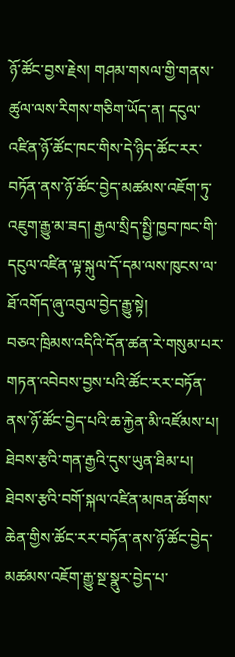ཉོ་ཚོང་བྱས་རྗེས། གཤམ་གསལ་གྱི་གནས་ཚུལ་ལས་རིགས་གཅིག་ཡོད་ན། དངུལ་འཛིན་ཉོ་ཚོང་ཁང་གིས་དེ་ཉིད་ཚོང་རར་བཏོན་ནས་ཉོ་ཚོང་བྱེད་མཚམས་འཇོག་ཏུ་འཇུག་རྒྱུ་མ་ཟད། རྒྱལ་སྲིད་སྤྱི་ཁྱབ་ཁང་གི་དངུལ་འཛིན་ལྟ་སྐུལ་དོ་དམ་ལས་ཁུངས་ལ་ཐོ་འགོད་ཞུ་འབུལ་བྱེད་རྒྱུ་སྟེ།
བཅའ་ཁྲིམས་འདིའི་དོན་ཚན་རེ་གསུམ་པར་གཏན་འབེབས་བྱས་པའི་ཚོང་རར་བཏོན་ནས་ཉོ་ཚོང་བྱེད་པའི་ཆ་རྐྱེན་མི་འཛོམས་པ། ཐེབས་རྩའི་གན་རྒྱའི་དུས་ཡུན་ཐིམ་པ། ཐེབས་རྩའི་བགོ་སྐལ་འཛིན་མཁན་ཚོགས་ཆེན་གྱིས་ཚོང་རར་བཏོན་ནས་ཉོ་ཚོང་བྱེད་མཚམས་འཇོག་རྒྱུ་སྔ་སྣུར་བྱེད་པ་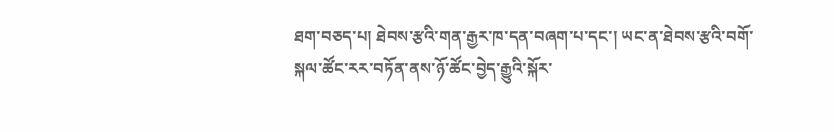ཐག་བཅད་པ། ཐེབས་རྩའི་གན་རྒྱར་ཁ་དན་བཞག་པ་དང་། ཡང་ན་ཐེབས་རྩའི་བགོ་སྐལ་ཚོང་རར་བཏོན་ནས་ཉོ་ཚོང་བྱེད་རྒྱུའི་སྐོར་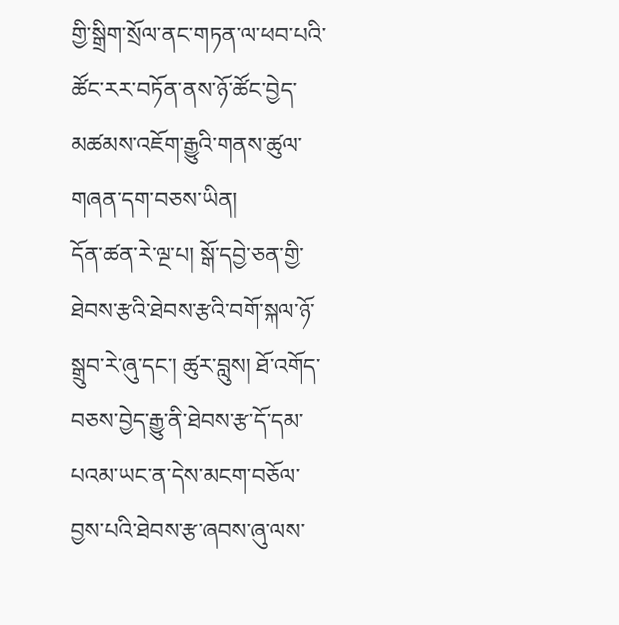གྱི་སྒྲིག་སྲོལ་ནང་གཏན་ལ་ཕབ་པའི་ཚོང་རར་བཏོན་ནས་ཉོ་ཚོང་བྱེད་མཚམས་འཇོག་རྒྱུའི་གནས་ཚུལ་གཞན་དག་བཅས་ཡིན།
དོན་ཚན་རེ་ལྔ་པ། སྒོ་དབྱེ་ཅན་གྱི་ཐེབས་རྩའི་ཐེབས་རྩའི་བགོ་སྐལ་ཉོ་སྒྲུབ་རེ་ཞུ་དང་། ཚུར་བླུས། ཐོ་འགོད་བཅས་བྱེད་རྒྱུ་ནི་ཐེབས་རྩ་དོ་དམ་པའམ་ཡང་ན་དེས་མངག་བཅོལ་བྱས་པའི་ཐེབས་རྩ་ཞབས་ཞུ་ལས་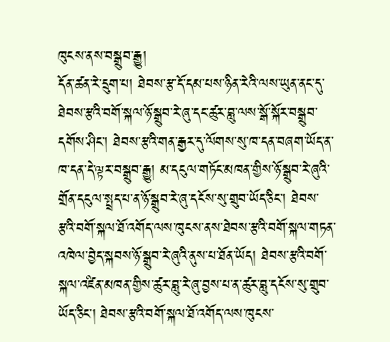ཁུངས་ནས་བསྒྲུབ་རྒྱུ།
དོན་ཚན་རེ་དྲུག་པ། ཐེབས་རྩ་དོ་དམ་པས་ཉིན་རེའི་ལས་ཡུན་ནང་དུ་ཐེབས་རྩའི་བགོ་སྐལ་ཉོ་སྒྲུབ་རེ་ཞུ་དང་ཚུར་བླུ་ལས་སྒོ་སྐོར་བསྒྲུབ་དགོས་ཤིང་། ཐེབས་རྩའི་གན་རྒྱར་དུ་ལོགས་སུ་ཁ་དན་བཞག་ཡོད་ན་ཁ་དན་དེ་ལྟར་བསྒྲུབ་རྒྱུ། མ་དངུལ་གཏོང་མཁན་གྱིས་ཉོ་སྒྲུབ་རེ་ཞུའི་གྲོན་དངུལ་སྤྲད་པ་ན་ཉོ་སྒྲུབ་རེ་ཞུ་དངོས་སུ་གྲུབ་ཡོད་ཅིང་། ཐེབས་རྩའི་བགོ་སྐལ་ཐོ་འགོད་ལས་ཁུངས་ནས་ཐེབས་རྩའི་བགོ་སྐལ་གཏན་འཁེལ་བྱེད་སྐབས་ཉོ་སྒྲུབ་རེ་ཞུའི་ནུས་པ་ཐོན་ཡོད། ཐེབས་རྩའི་བགོ་སྐལ་འཛིན་མཁན་གྱིས་ཚུར་བླུ་རེ་ཞུ་བྱས་པ་ན་ཚུར་བླུ་དངོས་སུ་གྲུབ་ཡོད་ཅིང་། ཐེབས་རྩའི་བགོ་སྐལ་ཐོ་འགོད་ལས་ཁུངས་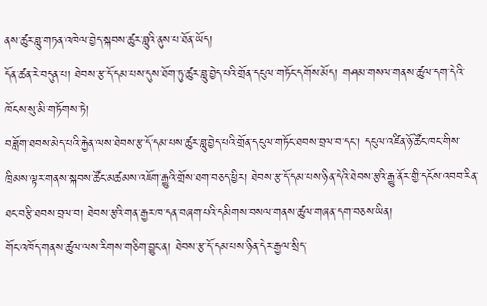ནས་ཚུར་བླུ་གཏན་འཁེལ་བྱེད་སྐབས་ཚུར་བླུའི་ནུས་པ་ཐོན་ཡོད།
དོན་ཚན་རེ་བདུན་པ། ཐེབས་རྩ་དོ་དམ་པས་དུས་ཐོག་ཏུ་ཚུར་བླུ་བྱེད་པའི་གྲོན་དངུལ་གཏོང་དགོས་མོད། གཤམ་གསལ་གནས་ཚུལ་དག་དེའི་ཁོངས་སུ་མི་གཏོགས་ཏེ།
བཟློག་ཐབས་མེད་པའི་རྐྱེན་ལས་ཐེབས་རྩ་དོ་དམ་པས་ཚུར་བླུ་བྱེད་པའི་གྲོན་དངུལ་གཏོང་ཐབས་བྲལ་བ་དང་། དངུལ་འཛིན་ཉོ་ཚོང་ཁང་གིས་ཁྲིམས་ལྟར་གནས་སྐབས་ཚོང་མཚམས་འཇོག་རྒྱུའི་གྲོས་ཐག་བཅད་ཕྱིར། ཐེབས་རྩ་དོ་དམ་པས་ཉིན་དེའི་ཐེབས་རྩའི་རྒྱུ་ནོར་གྱི་དངོས་འབབ་རིན་ཐང་བརྩི་ཐབས་བྲལ་བ། ཐེབས་རྩའི་གན་རྒྱར་ཁ་དན་བཞག་པའི་དམིགས་བསལ་གནས་ཚུལ་གཞན་དག་བཅས་ཡིན།
གོང་འཁོད་གནས་ཚུལ་ལས་རིགས་གཅིག་བྱུང་ན། ཐེབས་རྩ་དོ་དམ་པས་ཉིན་དེར་རྒྱལ་སྲིད་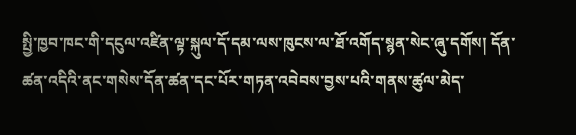སྤྱི་ཁྱབ་ཁང་གི་དངུལ་འཛིན་ལྟ་སྐུལ་དོ་དམ་ལས་ཁུངས་ལ་ཐོ་འགོད་སྙན་སེང་ཞུ་དགོས། དོན་ཚན་འདིའི་ནང་གསེས་དོན་ཚན་དང་པོར་གཏན་འབེབས་བྱས་པའི་གནས་ཚུལ་མེད་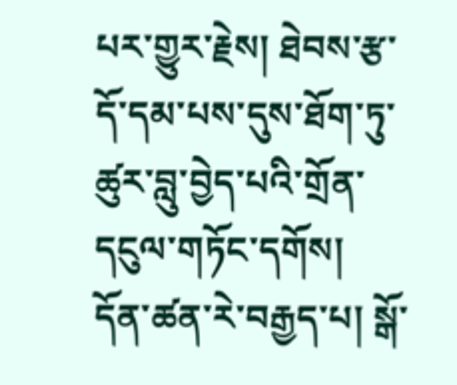པར་གྱུར་རྗེས། ཐེབས་རྩ་དོ་དམ་པས་དུས་ཐོག་ཏུ་ཚུར་བླུ་བྱེད་པའི་གྲོན་དངུལ་གཏོང་དགོས།
དོན་ཚན་རེ་བརྒྱད་པ། སྒོ་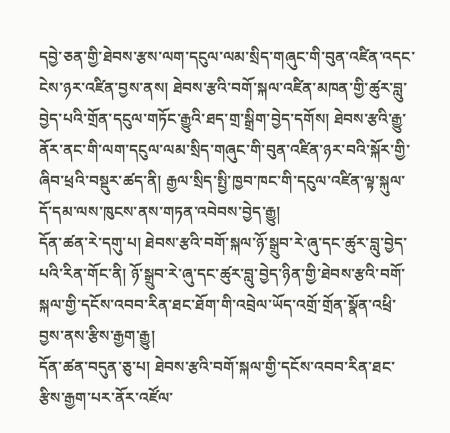དབྱེ་ཅན་གྱི་ཐེབས་རྩས་ལག་དངུལ་ལམ་སྲིད་གཞུང་གི་བུན་འཛིན་འདང་ངེས་ཉར་འཛིན་བྱས་ནས། ཐེབས་རྩའི་བགོ་སྐལ་འཛིན་མཁན་གྱི་ཚུར་བླུ་བྱེད་པའི་གྲོན་དངུལ་གཏོང་རྒྱུའི་ཐད་གྲ་སྒྲིག་བྱེད་དགོས། ཐེབས་རྩའི་རྒྱུ་ནོར་ནང་གི་ལག་དངུལ་ལམ་སྲིད་གཞུང་གི་བུན་འཛིན་ཉར་བའི་སྐོར་གྱི་ཞིབ་ཕྲའི་བསྡུར་ཚད་ནི། རྒྱལ་སྲིད་སྤྱི་ཁྱབ་ཁང་གི་དངུལ་འཛིན་ལྟ་སྐུལ་དོ་དམ་ལས་ཁུངས་ནས་གཏན་འབེབས་བྱེད་རྒྱུ།
དོན་ཚན་རེ་དགུ་པ། ཐེབས་རྩའི་བགོ་སྐལ་ཉོ་སྒྲུབ་རེ་ཞུ་དང་ཚུར་བླུ་བྱེད་པའི་རིན་གོང་ནི། ཉོ་སྒྲུབ་རེ་ཞུ་དང་ཚུར་བླུ་བྱེད་ཉིན་གྱི་ཐེབས་རྩའི་བགོ་སྐལ་གྱི་དངོས་འབབ་རིན་ཐང་ཐོག་གི་འབྲེལ་ཡོད་འགྲོ་གྲོན་སྣོན་འཕྲི་བྱས་ནས་རྩིས་རྒྱག་རྒྱུ།
དོན་ཚན་བདུན་ཅུ་པ། ཐེབས་རྩའི་བགོ་སྐལ་གྱི་དངོས་འབབ་རིན་ཐང་རྩིས་རྒྱག་པར་ནོར་འཛོལ་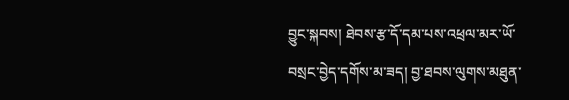བྱུང་སྐབས། ཐེབས་རྩ་དོ་དམ་པས་འཕྲལ་མར་ཡོ་བསྲང་བྱེད་དགོས་མ་ཟད། བྱ་ཐབས་ལུགས་མཐུན་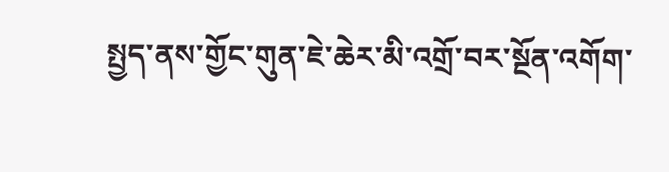སྤྱད་ནས་གྱོང་གུན་ཇེ་ཆེར་མི་འགྲོ་བར་སྔོན་འགོག་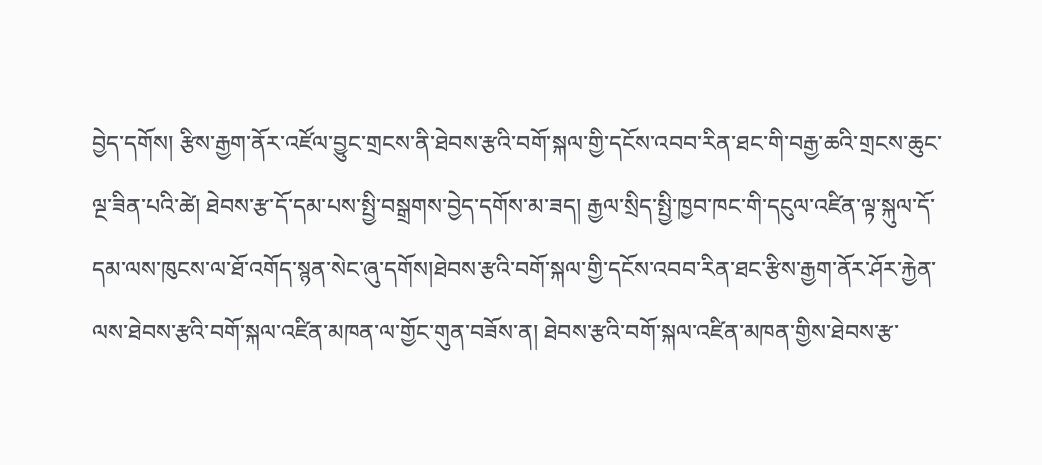བྱེད་དགོས། རྩིས་རྒྱག་ནོར་འཛོལ་བྱུང་གྲངས་ནི་ཐེབས་རྩའི་བགོ་སྐལ་གྱི་དངོས་འབབ་རིན་ཐང་གི་བརྒྱ་ཆའི་གྲངས་ཆུང་ལྔ་ཟིན་པའི་ཚེ། ཐེབས་རྩ་དོ་དམ་པས་སྤྱི་བསྒྲགས་བྱེད་དགོས་མ་ཟད། རྒྱལ་སྲིད་སྤྱི་ཁྱབ་ཁང་གི་དངུལ་འཛིན་ལྟ་སྐུལ་དོ་དམ་ལས་ཁུངས་ལ་ཐོ་འགོད་སྙན་སེང་ཞུ་དགོས།ཐེབས་རྩའི་བགོ་སྐལ་གྱི་དངོས་འབབ་རིན་ཐང་རྩིས་རྒྱག་ནོར་ཤོར་རྐྱེན་ལས་ཐེབས་རྩའི་བགོ་སྐལ་འཛིན་མཁན་ལ་གྱོང་གུན་བཟོས་ན། ཐེབས་རྩའི་བགོ་སྐལ་འཛིན་མཁན་གྱིས་ཐེབས་རྩ་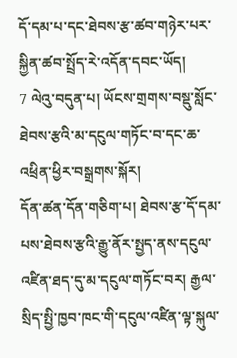དོ་དམ་པ་དང་ཐེབས་རྩ་ཚབ་གཉེར་པར་སྐྱིན་ཚབ་སྤྲོད་རེ་འདོན་དབང་ཡོད།
7 ལེའུ་བདུན་པ། ཡོངས་གྲགས་བསྡུ་སློང་ཐེབས་རྩའི་མ་དངུལ་གཏོང་བ་དང་ཆ་འཕྲིན་ཕྱིར་བསྒྲགས་སྐོར།
དོན་ཚན་དོན་གཅིག་པ། ཐེབས་རྩ་དོ་དམ་པས་ཐེབས་རྩའི་རྒྱུ་ནོར་སྤྱད་ནས་དངུལ་འཛིན་ཐད་དུ་མ་དངུལ་གཏོང་བར། རྒྱལ་སྲིད་སྤྱི་ཁྱབ་ཁང་གི་དངུལ་འཛིན་ལྟ་སྐུལ་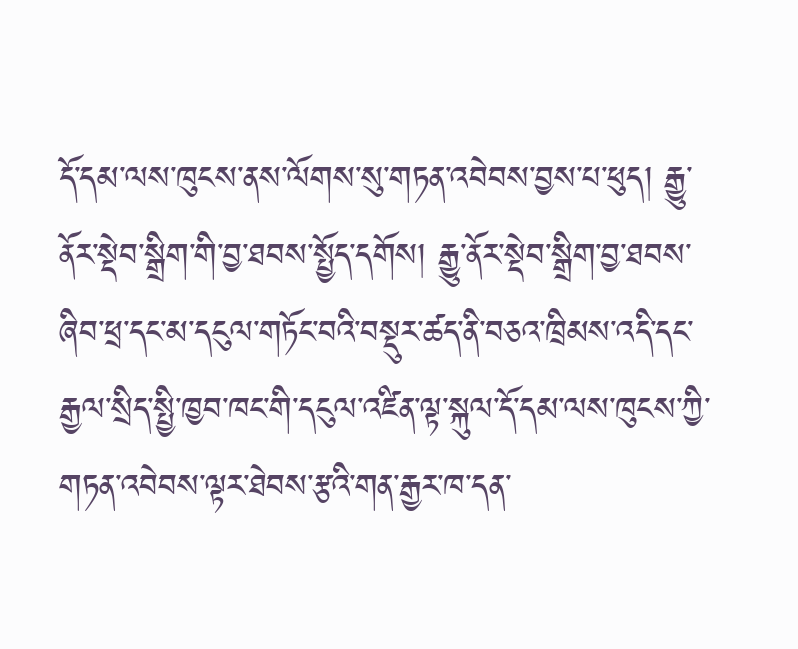དོ་དམ་ལས་ཁུངས་ནས་ལོགས་སུ་གཏན་འབེབས་བྱས་པ་ཕུད། རྒྱུ་ནོར་སྡེབ་སྒྲིག་གི་བྱ་ཐབས་སྤྱོད་དགོས། རྒྱུ་ནོར་སྡེབ་སྒྲིག་བྱ་ཐབས་ཞིབ་ཕྲ་དང་མ་དངུལ་གཏོང་བའི་བསྡུར་ཚད་ནི་བཅའ་ཁྲིམས་འདི་དང་རྒྱལ་སྲིད་སྤྱི་ཁྱབ་ཁང་གི་དངུལ་འཛིན་ལྟ་སྐུལ་དོ་དམ་ལས་ཁུངས་ཀྱི་གཏན་འབེབས་ལྟར་ཐེབས་རྩའི་གན་རྒྱར་ཁ་དན་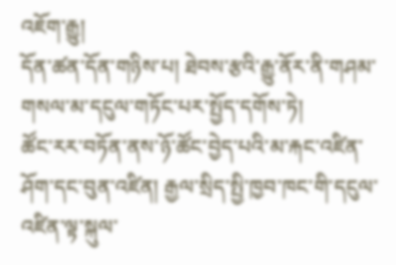འཇོག་རྒྱུ།
དོན་ཚན་དོན་གཉིས་པ། ཐེབས་རྩའི་རྒྱུ་ནོར་ནི་གཤམ་གསལ་མ་དངུལ་གཏོང་པར་སྤྱོད་དགོས་ཏེ།
ཚོང་རར་བཏོན་ནས་ཉོ་ཚོང་བྱེད་པའི་མ་རྐང་འཛིན་ཤོག་དང་བུན་འཛིན། རྒྱལ་སྲིད་སྤྱི་ཁྱབ་ཁང་གི་དངུལ་འཛིན་ལྟ་སྐུལ་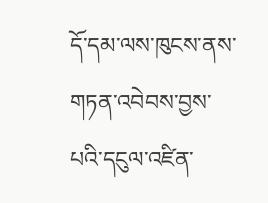དོ་དམ་ལས་ཁུངས་ནས་གཏན་འབེབས་བྱས་པའི་དངུལ་འཛིན་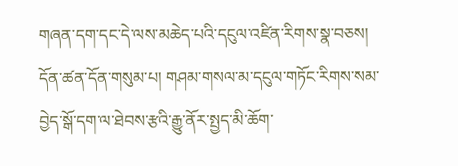གཞན་དག་དང་དེ་ལས་མཆེད་པའི་དངུལ་འཛིན་རིགས་སྣ་བཅས།
དོན་ཚན་དོན་གསུམ་པ། གཤམ་གསལ་མ་དངུལ་གཏོང་རིགས་སམ་བྱེད་སྒོ་དག་ལ་ཐེབས་རྩའི་རྒྱུ་ནོར་སྤྱད་མི་ཆོག་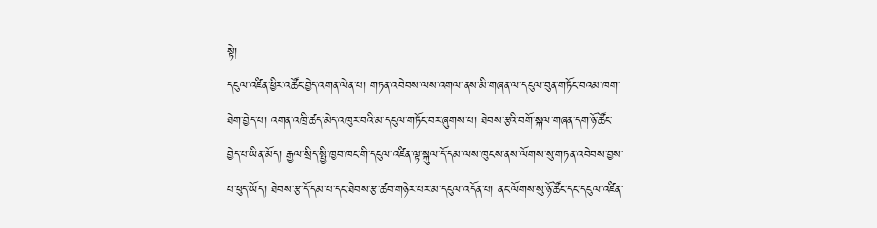སྟེ།
དངུལ་འཛིན་ཕྱིར་འཚོང་བྱེད་འགན་ལེན་པ། གཏན་འབེབས་ལས་འགལ་ནས་མི་གཞན་ལ་དངུལ་བུན་གཏོང་བའམ་ཁག་ཐེག་བྱེད་པ། འགན་འཁྲི་ཚད་མེད་འཁུར་བའི་མ་དངུལ་གཏོང་བར་ཞུགས་པ། ཐེབས་རྩའི་བགོ་སྐལ་གཞན་དག་ཉོ་ཚོང་བྱེད་པ་ཡིན་མོད། རྒྱལ་སྲིད་སྤྱི་ཁྱབ་ཁང་གི་དངུལ་འཛིན་ལྟ་སྐུལ་དོ་དམ་ལས་ཁུངས་ནས་ལོགས་སུ་གཏན་འབེབས་བྱས་པ་ཕུད་ཡོད། ཐེབས་རྩ་དོ་དམ་པ་དང་ཐེབས་རྩ་ཚབ་གཉེར་པར་མ་དངུལ་འདོན་པ། ནང་ལོགས་སུ་ཉོ་ཚོང་དང་དངུལ་འཛིན་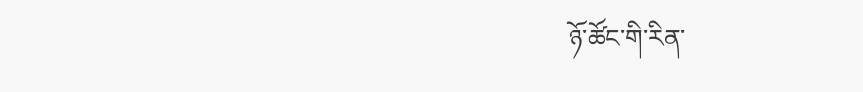ཉོ་ཚོང་གི་རིན་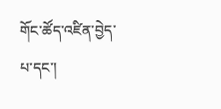གོང་ཚོད་འཛིན་བྱེད་པ་དང་།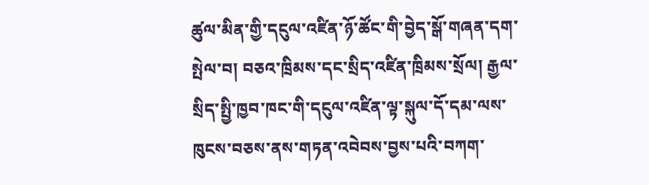ཚུལ་མིན་གྱི་དངུལ་འཛིན་ཉོ་ཚོང་གི་བྱེད་སྒོ་གཞན་དག་སྤེལ་བ། བཅའ་ཁྲིམས་དང་སྲིད་འཛིན་ཁྲིམས་སྲོལ། རྒྱལ་སྲིད་སྤྱི་ཁྱབ་ཁང་གི་དངུལ་འཛིན་ལྟ་སྐུལ་དོ་དམ་ལས་ཁུངས་བཅས་ནས་གཏན་འབེབས་བྱས་པའི་བཀག་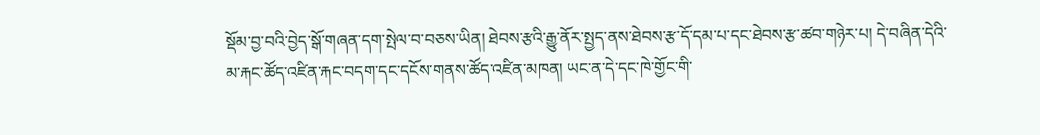སྡོམ་བྱ་བའི་བྱེད་སྒོ་གཞན་དག་སྤེལ་བ་བཅས་ཡིན། ཐེབས་རྩའི་རྒྱུ་ནོར་སྤྱད་ནས་ཐེབས་རྩ་དོ་དམ་པ་དང་ཐེབས་རྩ་ཚབ་གཉེར་པ། དེ་བཞིན་དེའི་མ་རྐང་ཚོད་འཛིན་རྐང་བདག་དང་དངོས་གནས་ཚོད་འཛིན་མཁན། ཡང་ན་དེ་དང་ཁེ་གྱོང་གི་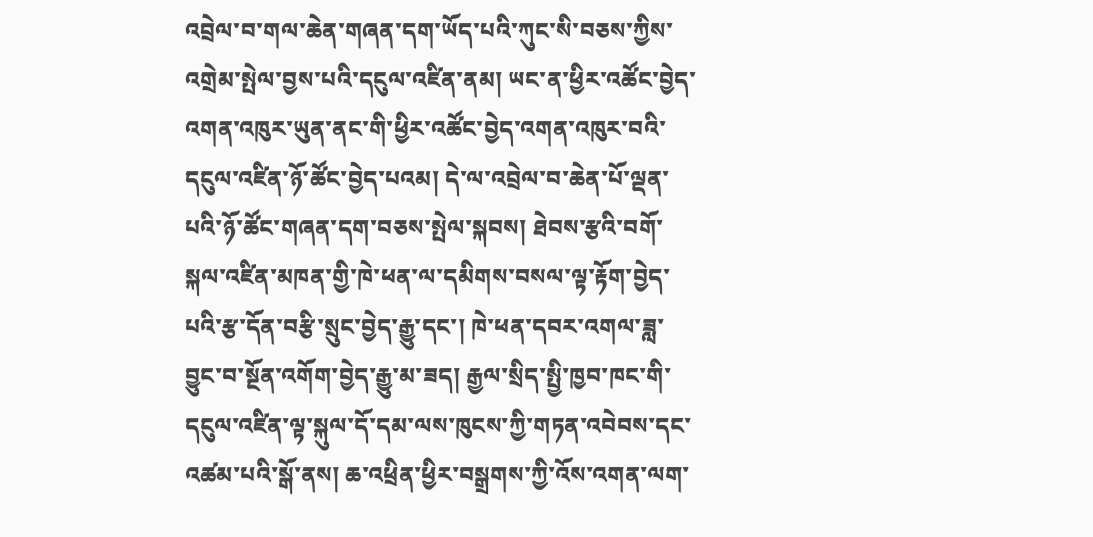འབྲེལ་བ་གལ་ཆེན་གཞན་དག་ཡོད་པའི་ཀུང་སི་བཅས་ཀྱིས་འགྲེམ་སྤེལ་བྱས་པའི་དངུལ་འཛིན་ནམ། ཡང་ན་ཕྱིར་འཚོང་བྱེད་འགན་འཁུར་ཡུན་ནང་གི་ཕྱིར་འཚོང་བྱེད་འགན་འཁུར་བའི་དངུལ་འཛིན་ཉོ་ཚོང་བྱེད་པའམ། དེ་ལ་འབྲེལ་བ་ཆེན་པོ་ལྡན་པའི་ཉོ་ཚོང་གཞན་དག་བཅས་སྤེལ་སྐབས། ཐེབས་རྩའི་བགོ་སྐལ་འཛིན་མཁན་གྱི་ཁེ་ཕན་ལ་དམིགས་བསལ་ལྟ་རྟོག་བྱེད་པའི་རྩ་དོན་བརྩི་སྲུང་བྱེད་རྒྱུ་དང་། ཁེ་ཕན་དབར་འགལ་ཟླ་བྱུང་བ་སྔོན་འགོག་བྱེད་རྒྱུ་མ་ཟད། རྒྱལ་སྲིད་སྤྱི་ཁྱབ་ཁང་གི་དངུལ་འཛིན་ལྟ་སྐུལ་དོ་དམ་ལས་ཁུངས་ཀྱི་གཏན་འབེབས་དང་འཚམ་པའི་སྒོ་ནས། ཆ་འཕྲིན་ཕྱིར་བསྒྲགས་ཀྱི་འོས་འགན་ལག་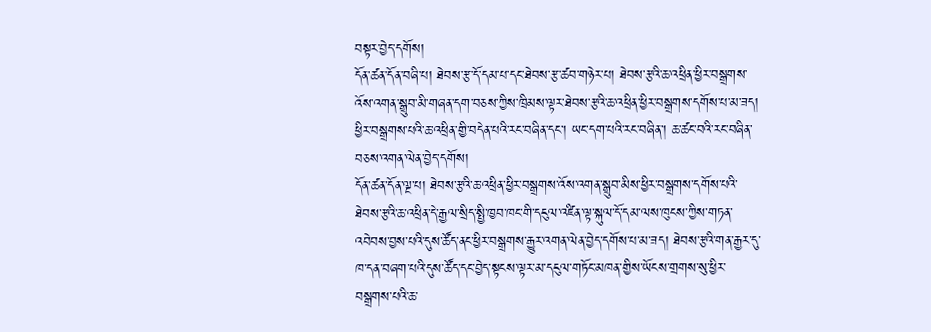བསྟར་བྱེད་དགོས།
དོན་ཚན་དོན་བཞི་པ། ཐེབས་རྩ་དོ་དམ་པ་དང་ཐེབས་རྩ་ཚབ་གཉེར་པ། ཐེབས་རྩའི་ཆ་འཕྲིན་ཕྱིར་བསྒྲགས་འོས་འགན་སྒྲུབ་མི་གཞན་དག་བཅས་ཀྱིས་ཁྲིམས་ལྟར་ཐེབས་རྩའི་ཆ་འཕྲིན་ཕྱིར་བསྒྲགས་དགོས་པ་མ་ཟད། ཕྱིར་བསྒྲགས་པའི་ཆ་འཕྲིན་གྱི་བདེན་པའི་རང་བཞིན་དང་། ཡང་དག་པའི་རང་བཞིན་། ཆ་ཚང་བའི་རང་བཞིན་བཅས་འགན་ལེན་བྱེད་དགོས།
དོན་ཚན་དོན་ལྔ་པ། ཐེབས་རྩའི་ཆ་འཕྲིན་ཕྱིར་བསྒྲགས་འོས་འགན་སྒྲུབ་མིས་ཕྱིར་བསྒྲགས་དགོས་པའི་ཐེབས་རྩའི་ཆ་འཕྲིན་དེ་རྒྱལ་སྲིད་སྤྱི་ཁྱབ་ཁང་གི་དངུལ་འཛིན་ལྟ་སྐུལ་དོ་དམ་ལས་ཁུངས་ཀྱིས་གཏན་འབེབས་བྱས་པའི་དུས་ཚོད་ནང་ཕྱིར་བསྒྲགས་རྒྱུར་འགན་ལེན་བྱེད་དགོས་པ་མ་ཟད། ཐེབས་རྩའི་གན་རྒྱར་དུ་ཁ་དན་བཞག་པའི་དུས་ཚོད་དང་བྱེད་སྟངས་ལྟར་མ་དངུལ་གཏོང་མཁན་གྱིས་ཡོངས་གྲགས་སུ་ཕྱིར་བསྒྲགས་པའི་ཆ་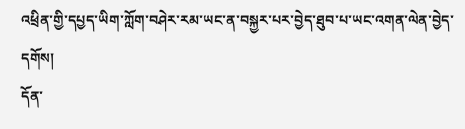འཕྲིན་གྱི་དཔྱད་ཡིག་ཀློག་བཤེར་རམ་ཡང་ན་བསྐྱར་པར་བྱེད་ཐུབ་པ་ཡང་འགན་ལེན་བྱེད་དགོས།
དོན་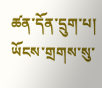ཚན་དོན་དྲུག་པ། ཡོངས་གྲགས་སུ་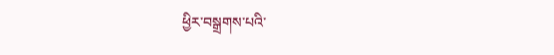ཕྱིར་བསྒྲགས་པའི་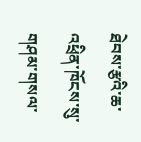ཐེབས་རྩའི་ཆ་འཕྲིན་ཁོངས་སུ་གཤམ་གསལ་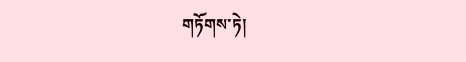གཏོགས་ཏེ།